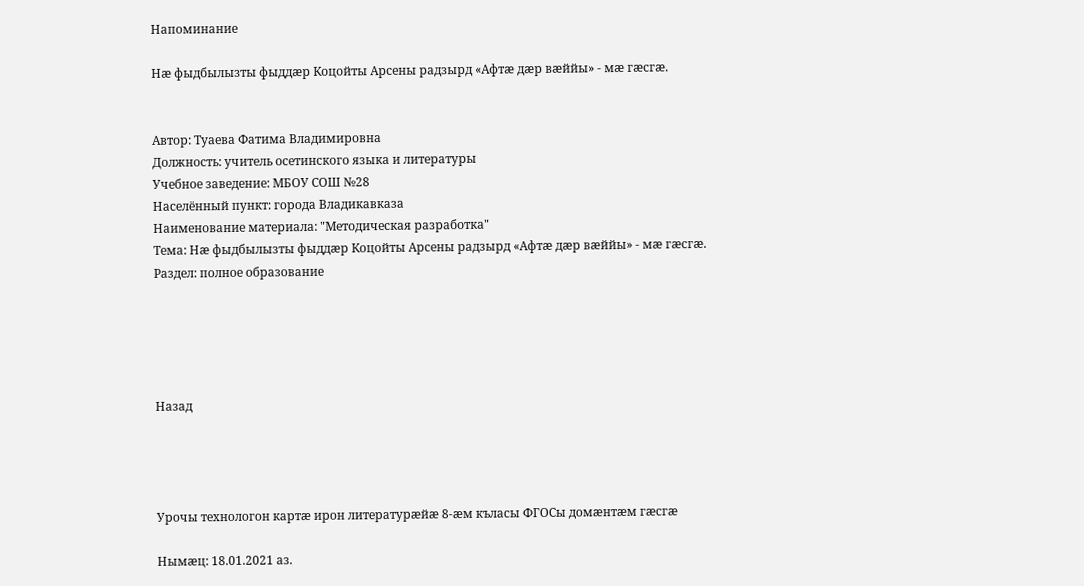Напоминание

Нæ фыдбылызты фыддæр Коцойты Арсены радзырд «Афтæ дæр вæййы» - мæ гæсгæ.


Автор: Туаева Фатима Владимировна
Должность: учитель осетинского языка и литературы
Учебное заведение: МБОУ СОШ №28
Населённый пункт: города Владикавказа
Наименование материала: "Методическая разработка"
Тема: Нæ фыдбылызты фыддæр Коцойты Арсены радзырд «Афтæ дæр вæййы» - мæ гæсгæ.
Раздел: полное образование





Назад




Урочы технологон картæ ирон литературæйæ 8-æм къласы ФГОСы домӕнтӕм гӕсгӕ

Нымæц: 18.01.2021 аз.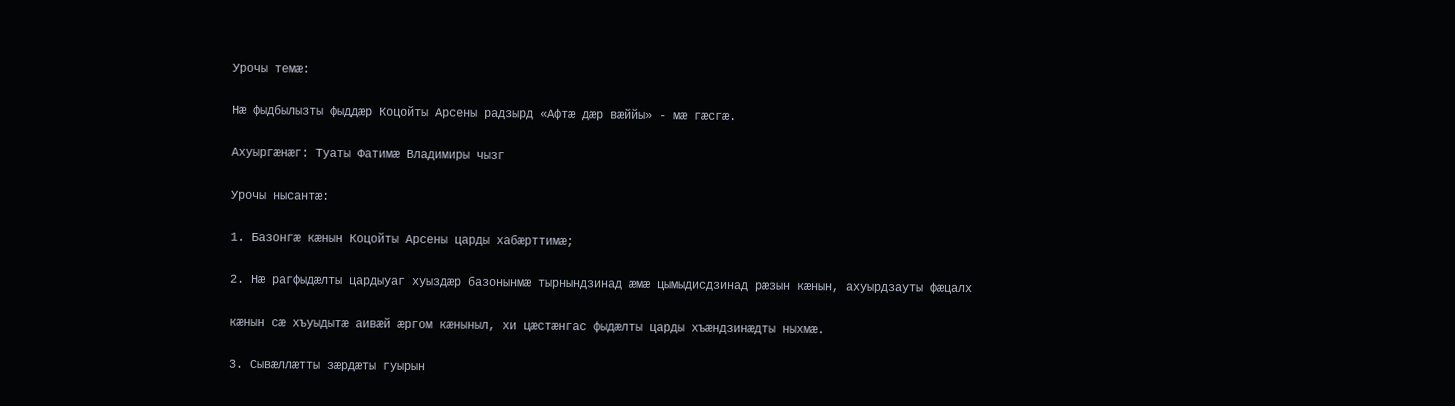Урочы темæ:

Нæ фыдбылызты фыддæр Коцойты Арсены радзырд «Афтæ дæр вæййы» - мæ гæсгæ.

Ахуыргæнæг: Туаты Фатимæ Владимиры чызг

Урочы нысантæ:

1. Базонгæ кæнын Коцойты Арсены царды хабæрттимæ;

2. Нæ рагфыдæлты цардыуаг хуыздæр базонынмæ тырнындзинад æмæ цымыдисдзинад рæзын кæнын, ахуырдзауты фæцалх

кæнын сæ хъуыдытæ аивæй æргом кæныныл, хи цæстæнгас фыдæлты царды хъæндзинæдты ныхмæ.

3. Сывæллæтты зæрдæты гуырын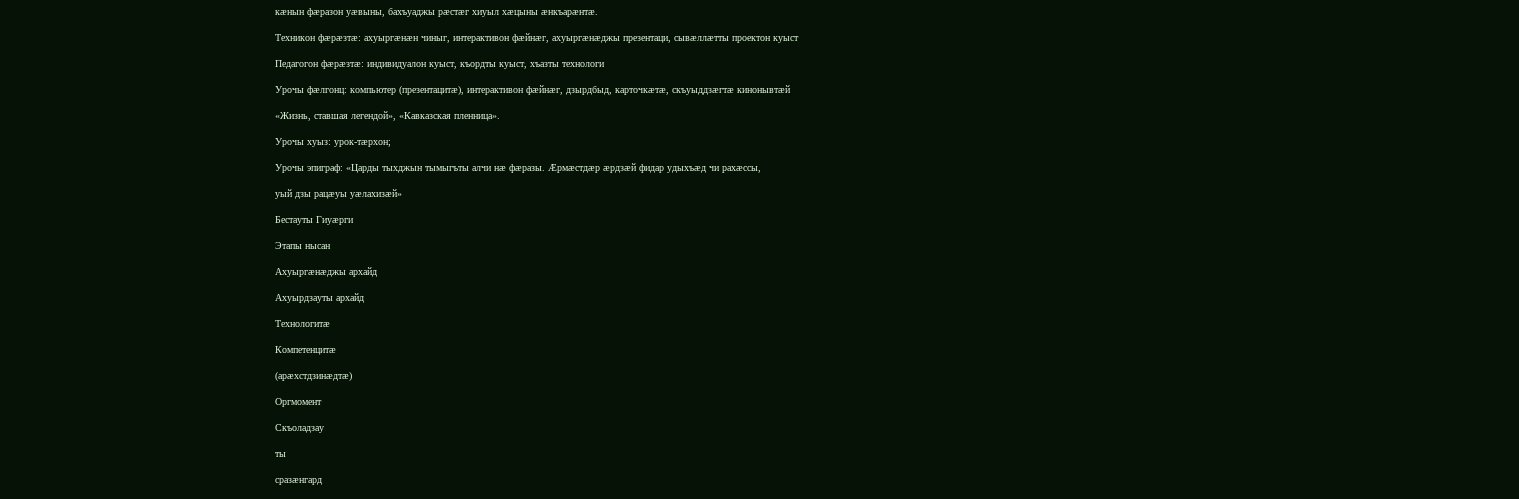кæнын фæразон уæвыны, бахъуаджы рæстæг хиуыл хæцыны æнкъарæнтæ.

Техникон фæрæзтæ: ахуыргæнæн чиныг, интерактивон фæйнæг, ахуыргæнæджы презентаци, сывæллæтты проектон куыст

Педагогон фæрæзтæ: индивидуалон куыст, къордты куыст, хъазты технологи

Урочы фæлгонц: компьютер (презентацитæ), интерактивон фæйнæг, дзырдбыд, карточкæтæ, скъуыддзæгтæ кинонывтæй

«Жизнь, ставшая легендой», «Кавказская пленница».

Урочы хуыз: урок-тæрхон;

Урочы эпиграф: «Царды тыхджын тымыгъты алчи нæ фæразы. Æрмæстдæр æрдзæй фидар удыхъæд чи рахæссы,

уый дзы рацæуы уæлахизæй»

Бестауты Гиуæрги

Этапы нысан

Ахуыргæнæджы архайд

Ахуырдзауты архайд

Технологитæ

Компетенцитæ

(арæхстдзинæдтæ)

Оргмомент

Скъоладзау

ты

сразæнгард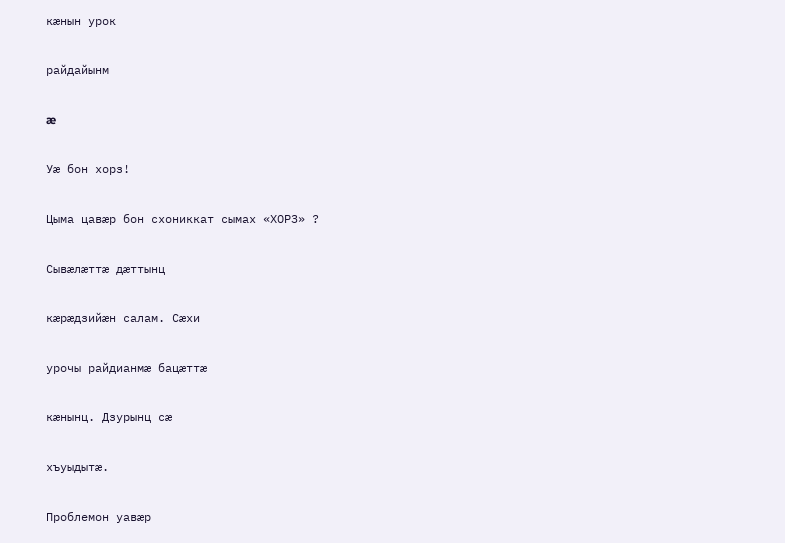кæнын урок

райдайынм

æ

Уæ бон хорз!

Цыма цавæр бон схониккат сымах «ХОРЗ» ?

Сывæлæттæ дæттынц

кæрæдзийæн салам. Сæхи

урочы райдианмæ бацæттæ

кæнынц. Дзурынц сæ

хъуыдытæ.

Проблемон уавæр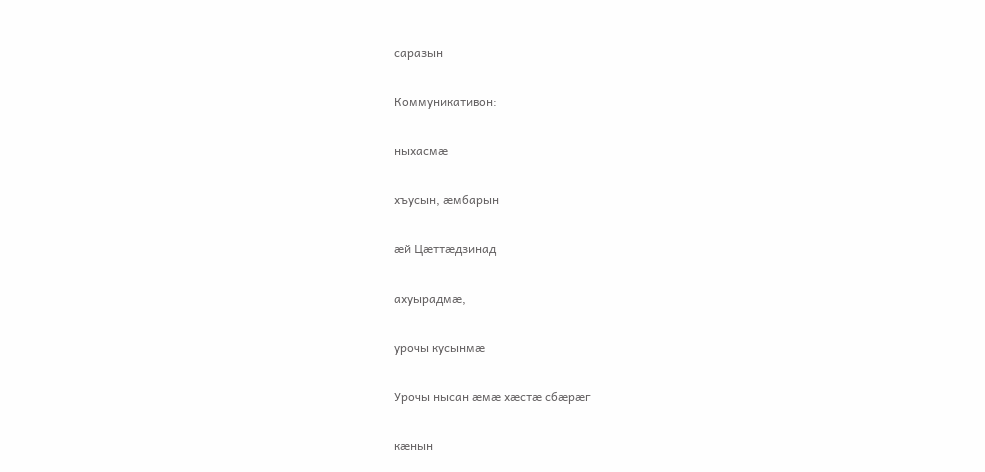саразын

Коммуникативон:

ныхасмæ

хъусын, æмбарын

æй Цæттæдзинад

ахуырадмæ,

урочы кусынмæ

Урочы нысан æмæ хæстæ сбæрæг

кæнын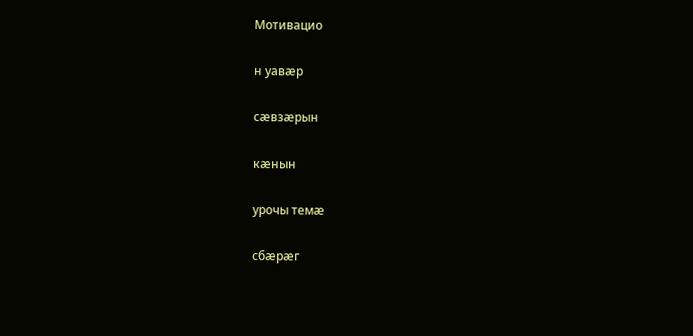Мотивацио

н уавæр

сæвзæрын

кæнын

урочы темæ

сбæрæг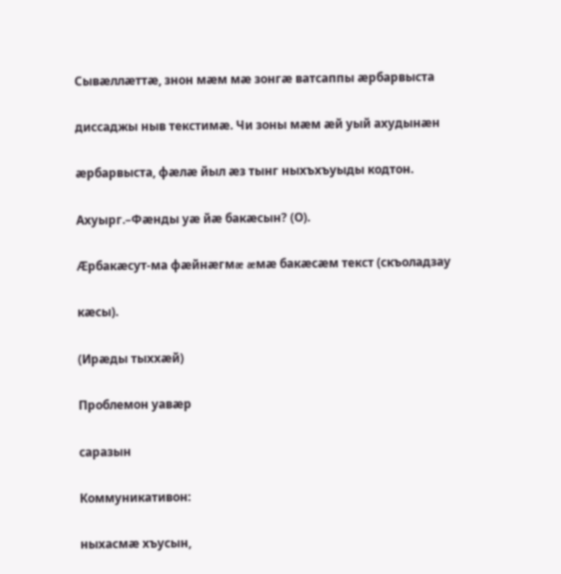Сывæллæттæ, знон мæм мæ зонгæ ватсаппы æрбарвыста

диссаджы ныв текстимæ. Чи зоны мæм æй уый ахудынæн

æрбарвыста, фæлæ йыл æз тынг ныхъхъуыды кодтон.

Ахуырг.–Фæнды уæ йæ бакæсын? (О).

Æрбакæсут-ма фæйнæгмæ æмæ бакæсæм текст (скъоладзау

кæсы).

(Ирæды тыххæй)

Проблемон уавæр

саразын

Коммуникативон:

ныхасмæ хъусын,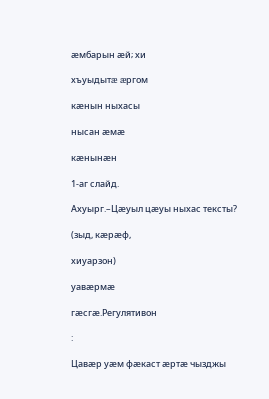æмбарын æй; хи

хъуыдытæ æргом

кæнын ныхасы

нысан æмæ

кæнынæн

1-аг слайд.

Ахуырг.–Цæуыл цæуы ныхас тексты?

(зыд, кæрæф,

хиуарзон)

уавæрмæ

гæсгæ.Регулятивон

:

Цавæр уæм фæкаст æртæ чызджы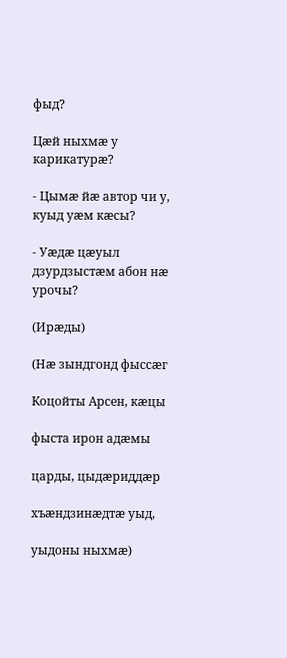фыд?

Цæй ныхмæ у карикатурæ?

- Цымæ йæ автор чи у, куыд уæм кæсы?

- Уæдæ цæуыл дзурдзыстæм абон нæ урочы?

(Ирæды)

(Нæ зындгонд фыссæг

Коцойты Арсен, кæцы

фыста ирон адæмы

царды, цыдæриддæр

хъæндзинæдтæ уыд,

уыдоны ныхмæ)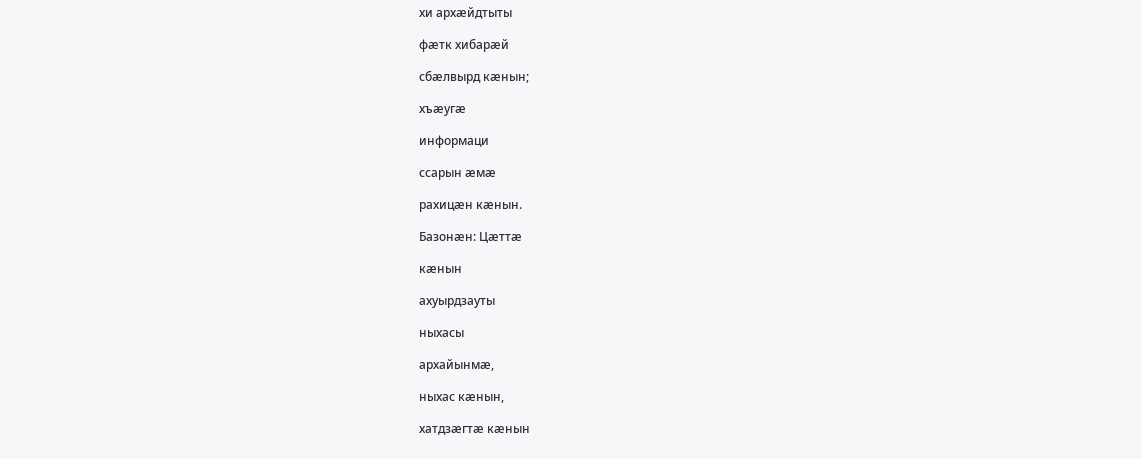хи архæйдтыты

фæтк хибарæй

сбæлвырд кæнын;

хъæугæ

информаци

ссарын æмæ

рахицæн кæнын.

Базонæн: Цæттæ

кæнын

ахуырдзауты

ныхасы

архайынмæ,

ныхас кæнын,

хатдзæгтæ кæнын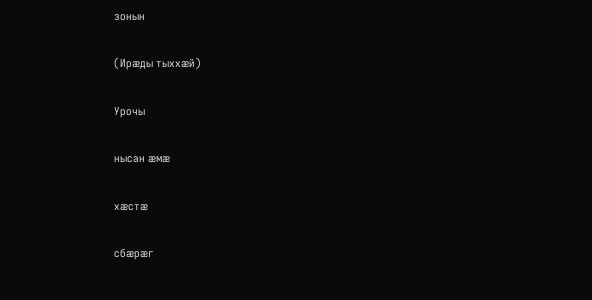зонын

(Ирæды тыххæй)

Урочы

нысан æмæ

хæстæ

сбæрæг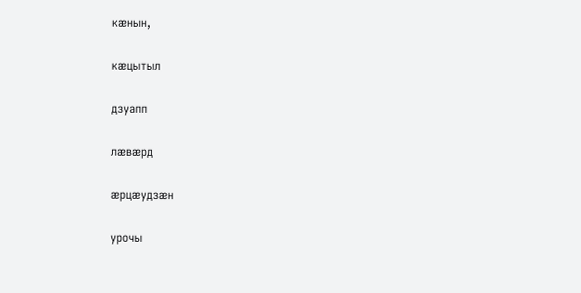кæнын,

кæцытыл

дзуапп

лæвæрд

æрцæудзæн

урочы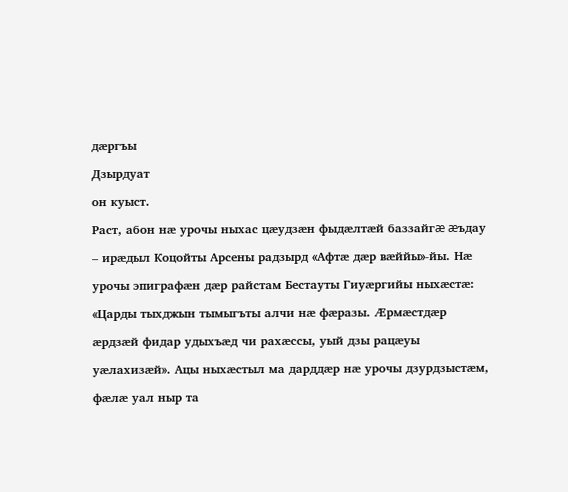дæргъы

Дзырдуат

он куыст.

Раст, абон нæ урочы ныхас цæудзæн фыдæлтæй баззайгæ æъдау

– ирæдыл Коцойты Арсены радзырд «Афтæ дæр вæййы»-йы. Нæ

урочы эпиграфæн дæр райстам Бестауты Гиуæргийы ныхæстæ:

«Царды тыхджын тымыгъты алчи нæ фæразы. Æрмæстдæр

æрдзæй фидар удыхъæд чи рахæссы, уый дзы рацæуы

уæлахизæй». Ацы ныхæстыл ма дарддæр нæ урочы дзурдзыстæм,

фæлæ уал ныр та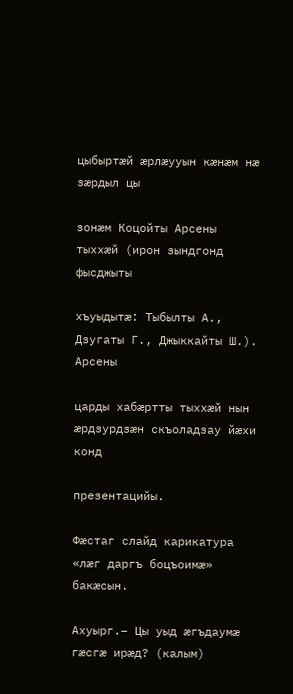цыбыртæй æрлæууын кæнæм нæ зæрдыл цы

зонæм Коцойты Арсены тыххæй (ирон зындгонд фысджыты

хъуыдытæ: Тыбылты А., Дзугаты Г., Джыккайты Ш.). Арсены

царды хабæртты тыххæй нын æрдзурдзæн скъоладзау йæхи конд

презентацийы.

Фæстаг слайд карикатура «лæг даргъ боцъоимæ» бакæсын.

Ахуырг.– Цы уыд æгъдаумæ гæсгæ ирæд? (калым)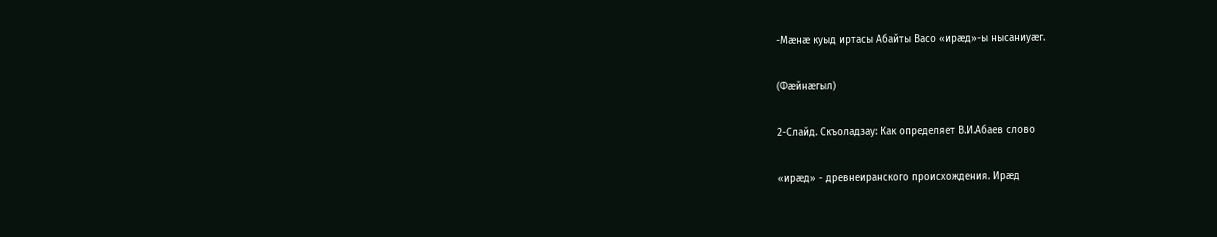-Мæнæ куыд иртасы Абайты Васо «ирæд»-ы нысаниуæг.

(Фæйнæгыл)

2-Слайд. Скъоладзау: Как определяет В.И.Абаев слово

«ирæд» - древнеиранского происхождения. Ирæд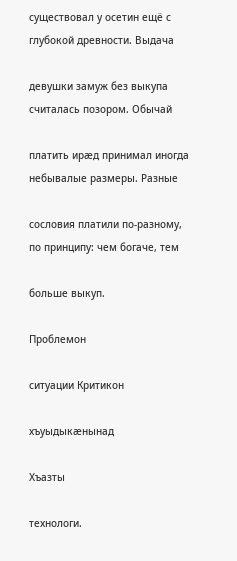существовал у осетин ещё с глубокой древности. Выдача

девушки замуж без выкупа считалась позором. Обычай

платить ирæд принимал иногда небывалые размеры. Разные

сословия платили по-разному, по принципу: чем богаче, тем

больше выкуп.

Проблемон

ситуации Критикон

хъуыдыкæнынад

Хъазты

технологи.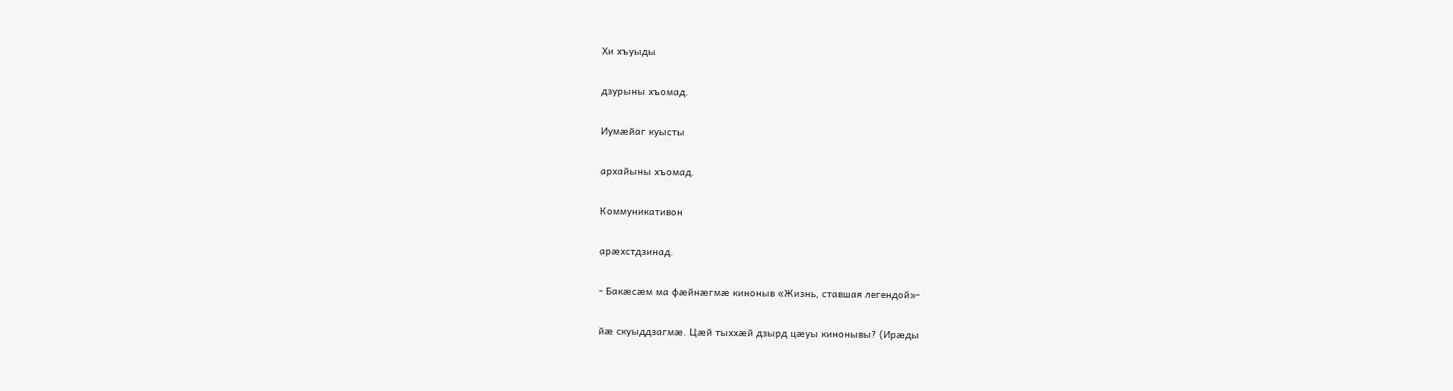Хи хъуыды

дзурыны хъомад.

Иумæйаг куысты

архайыны хъомад.

Коммуникативон

арæхстдзинад.

- Бакæсæм ма фæйнæгмæ киноныв «Жизнь, ставшая легендой»-

йæ скуыддзагмæ. Цæй тыххæй дзырд цæуы кинонывы? (Ирæды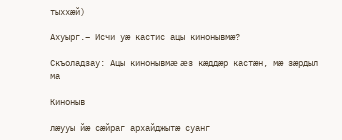тыххæй)

Ахуырг.– Исчи уæ кастис ацы кинонывмæ?

Скъоладзау: Ацы кинонывмæ æз кæддæр кастæн, мæ зæрдыл ма

Киноныв

лæууы йæ сæйраг архайджытæ суанг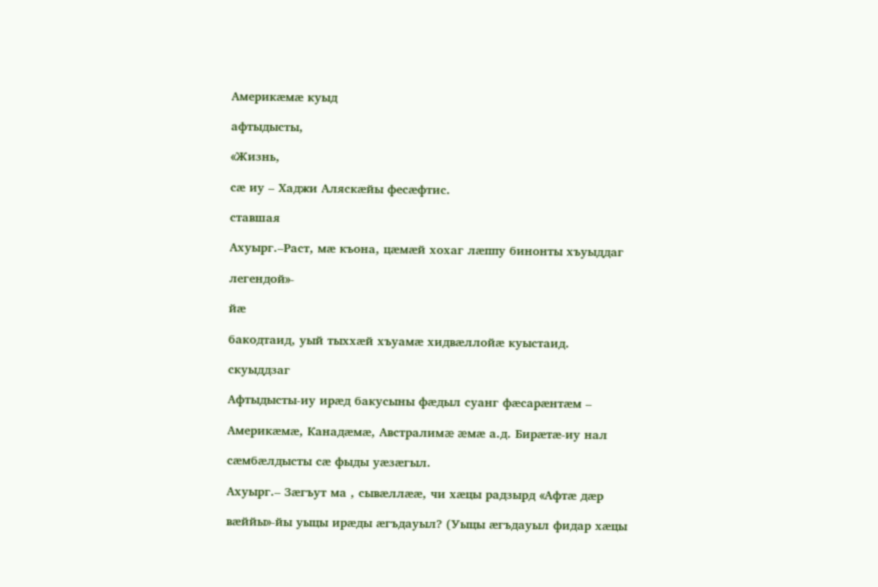Америкæмæ куыд

афтыдысты,

«Жизнь,

сæ иу – Хаджи Аляскæйы фесæфтис.

ставшая

Ахуырг.–Раст, мæ къона, цæмæй хохаг лæппу бинонты хъуыддаг

легендой»-

йæ

бакодтаид, уый тыххæй хъуамæ хидвæллойæ куыстаид.

скуыддзаг

Афтыдысты-иу ирæд бакусыны фæдыл суанг фæсарæнтæм –

Америкæмæ, Канадæмæ, Австралимæ æмæ а.д. Бирæтæ-иу нал

сæмбæлдысты сæ фыды уæзæгыл.

Ахуырг.– Зæгъут ма , сывæллææ, чи хæцы радзырд «Афтæ дæр

вæййы»-йы уыцы ирæды æгъдауыл? (Уыцы æгъдауыл фидар хæцы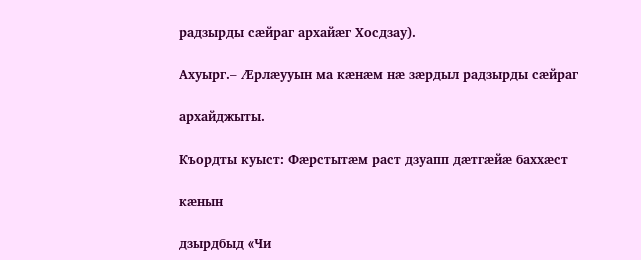радзырды сæйраг архайæг Хосдзау).

Ахуырг.– Æрлæууын ма кæнæм нæ зæрдыл радзырды сæйраг

архайджыты.

Къордты куыст: Фæрстытæм раст дзуапп дæтгæйæ баххæст

кæнын

дзырдбыд «Чи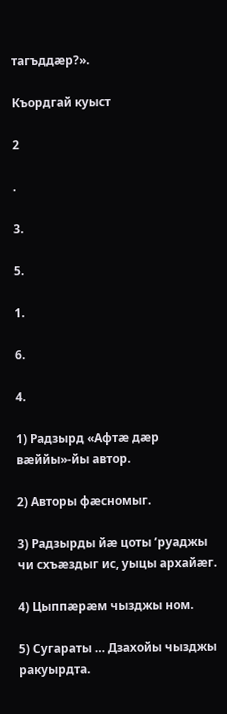тагъддæр?».

Къордгай куыст

2

.

3.

5.

1.

6.

4.

1) Радзырд «Афтæ дæр вæййы»-йы автор.

2) Авторы фæсномыг.

3) Радзырды йæ цоты ’руаджы чи схъæздыг ис, уыцы архайæг.

4) Цыппæрæм чызджы ном.

5) Сугараты … Дзахойы чызджы ракуырдта.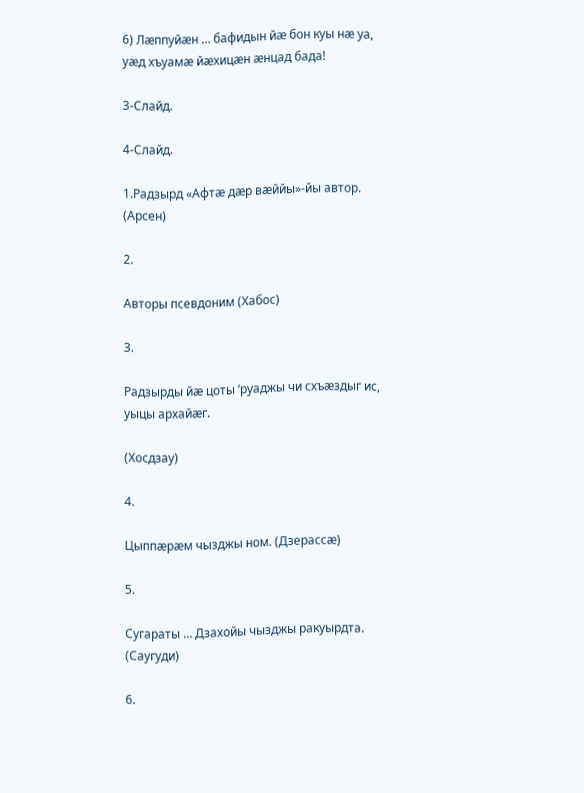6) Лæппуйæн … бафидын йæ бон куы нæ уа, уæд хъуамæ йæхицæн æнцад бада!

3-Слайд.

4-Слайд.

1.Радзырд «Афтæ дæр вæййы»-йы автор. (Арсен)

2.

Авторы псевдоним (Хабос)

3.

Радзырды йæ цоты ’руаджы чи схъæздыг ис, уыцы архайæг.

(Хосдзау)

4.

Цыппæрæм чызджы ном. (Дзерассæ)

5.

Сугараты … Дзахойы чызджы ракуырдта. (Саугуди)

6.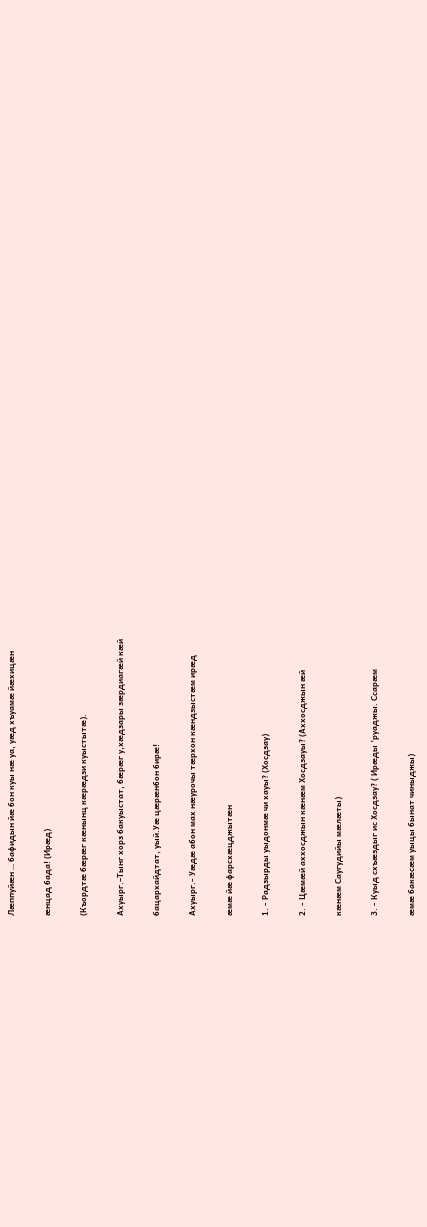Лæппуйæн … бафидын йæ бон куы нæ уа, уæд хъуамæ йæхицæн

æнцад бада! (Ирæд)

(Къордтæ бæрæг кæнынц кæрæдзи куыстытæ).

Ахуырг.–Тынг хорз бакуыстат, бæрæг у,хæдзары зæрдиагæй кæй

бацархайдтат, уый.Уæ цæрæнбон бирæ!

Ахуырг.- Уæдæ абон мах нæурочы тæрхон кæндзыстæм ирæд

æмæ йæ фарсхæцджытæн

1. - Радзырды уыдонмæ чи хауы? (Хосдзау)

2. - Цæмæй аххосджын кæнæм Хосдзауы? (Аххосджын æй

кæнæм Саугудийы мæлæты)

3. - Куыд схъæздыг ис Хосдзау? ( Ирæды ’руаджы. Ссарæм

æмæ бакæсæм уыцы бынат чиныджы)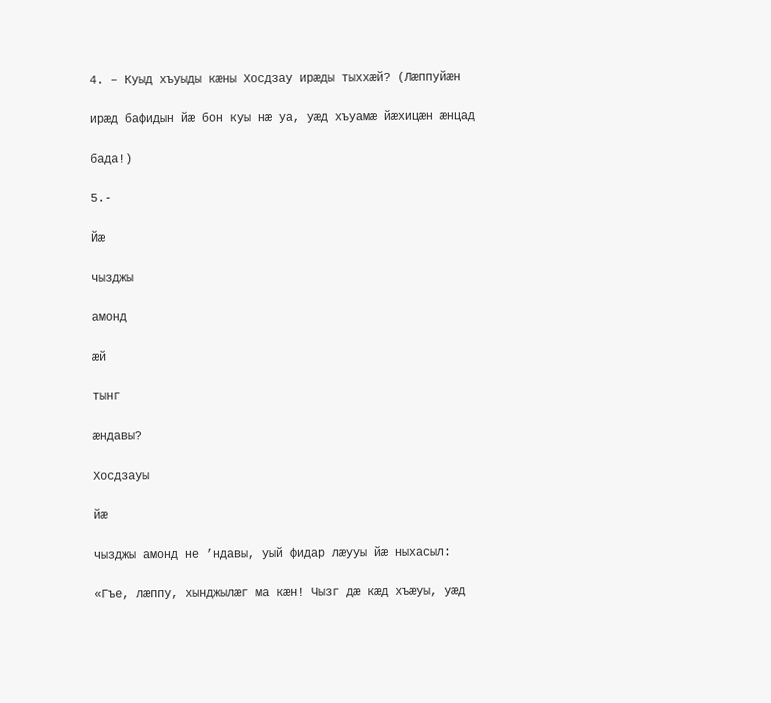4. – Куыд хъуыды кæны Хосдзау ирæды тыххæй? (Лæппуйæн

ирæд бафидын йæ бон куы нæ уа, уæд хъуамæ йæхицæн æнцад

бада!)

5.-

Йæ

чызджы

амонд

æй

тынг

æндавы?

Хосдзауы

йæ

чызджы амонд не ’ндавы, уый фидар лæууы йæ ныхасыл:

«Гъе, лæппу, хынджылæг ма кæн! Чызг дæ кæд хъæуы, уæд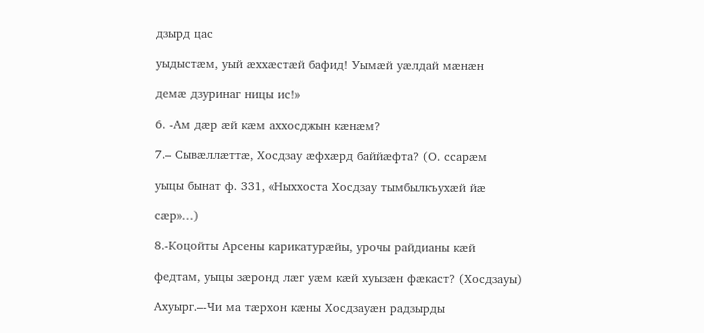дзырд цас

уыдыстæм, уый æххæстæй бафид! Уымæй уæлдай мæнæн

демæ дзуринаг ницы ис!»

6. -Ам дæр æй кæм аххосджын кæнæм?

7.– Сывæллæттæ, Хосдзау æфхæрд баййæфта? (О. ссарæм

уыцы бынат ф. 331, «Ныххоста Хосдзау тымбылкъухæй йæ

сæр»…)

8.-Коцойты Арсены карикатурæйы, урочы райдианы кæй

федтам, уыцы зæронд лæг уæм кæй хуызæн фæкаст? (Хосдзауы)

Ахуырг.–-Чи ма тæрхон кæны Хосдзауæн радзырды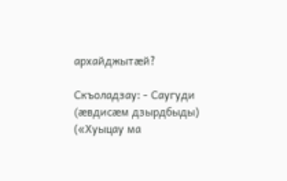архайджытæй?

Скъоладзау: - Саугуди (æвдисæм дзырдбыды) («Хуыцау ма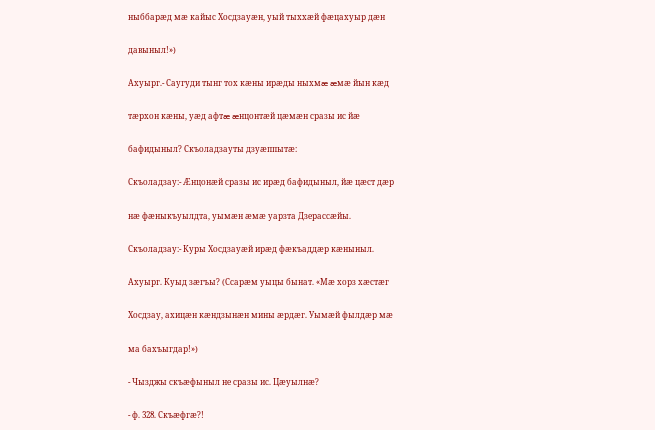ныббарæд мæ кайыс Хосдзауæн, уый тыххæй фæцахуыр дæн

давыныл!»)

Ахуырг.- Саугуди тынг тох кæны ирæды ныхмæ æмæ йын кæд

тæрхон кæны, уæд афтæ æнцонтæй цæмæн сразы ис йæ

бафидыныл? Скъоладзауты дзуæппытæ:

Скъоладзау:- Æнцонæй сразы ис ирæд бафидыныл, йæ цæст дæр

нæ фæныкъуылдта, уымæн æмæ уарзта Дзерассæйы.

Скъоладзау:- Куры Хосдзауæй ирæд фæкъаддæр кæныныл.

Ахуырг. Куыд зæгъы? (Ссарæм уыцы бынат. «Мæ хорз хæстæг

Хосдзау, ахицæн кæндзынæн мины æрдæг. Уымæй фылдæр мæ

ма бахъыгдар!»)

- Чызджы скъæфыныл не сразы ис. Цæуылнæ?

- ф. 328. Скъæфгæ?!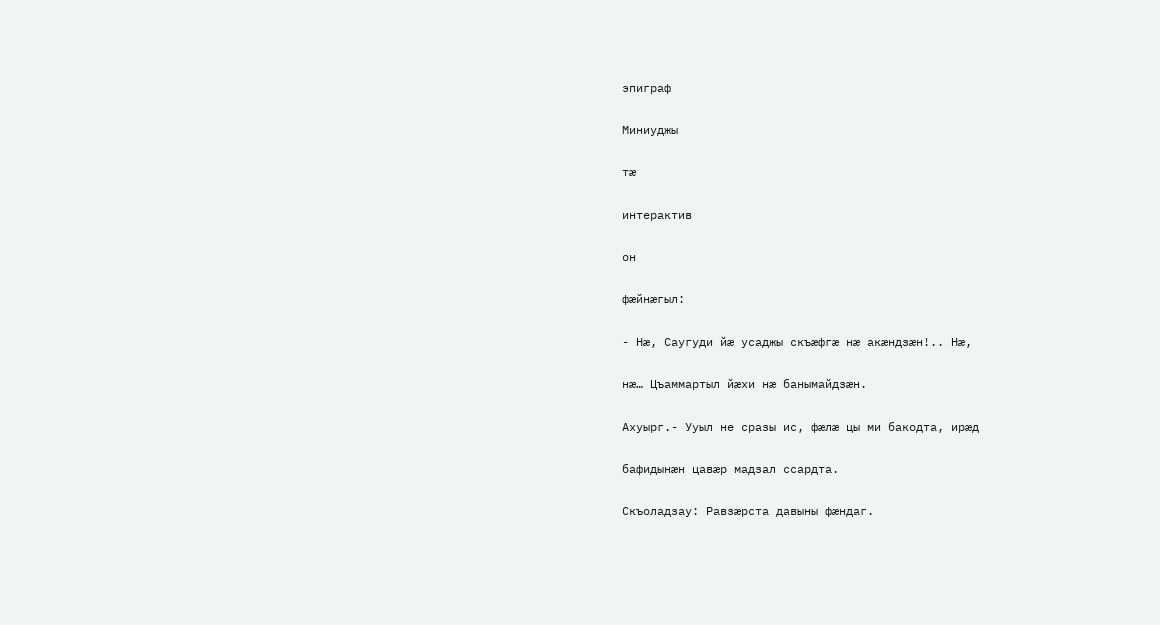эпиграф

Миниуджы

тæ

интерактив

он

фæйнæгыл:

- Нæ, Саугуди йæ усаджы скъæфгæ нæ акæндзæн!.. Нæ,

нæ… Цъаммартыл йæхи нæ банымайдзæн.

Ахуырг.- Ууыл не сразы ис, фæлæ цы ми бакодта, ирæд

бафидынæн цавæр мадзал ссардта.

Скъоладзау: Равзæрста давыны фæндаг.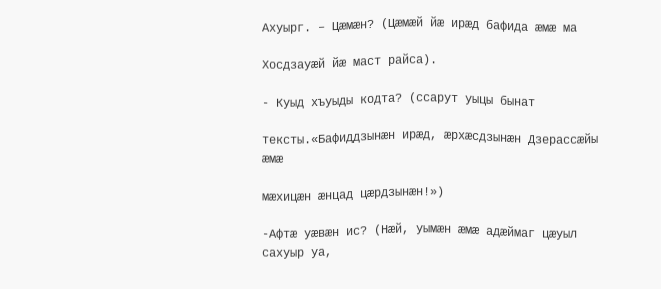Ахуырг. – Цæмæн? (Цæмæй йæ ирæд бафида æмæ ма

Хосдзауæй йæ маст райса).

- Куыд хъуыды кодта? (ссарут уыцы бынат

тексты.«Бафиддзынæн ирæд, æрхæсдзынæн Дзерассæйы æмæ

мæхицæн æнцад цæрдзынæн!»)

-Афтæ уæвæн ис? (Нæй, уымæн æмæ адæймаг цæуыл сахуыр уа,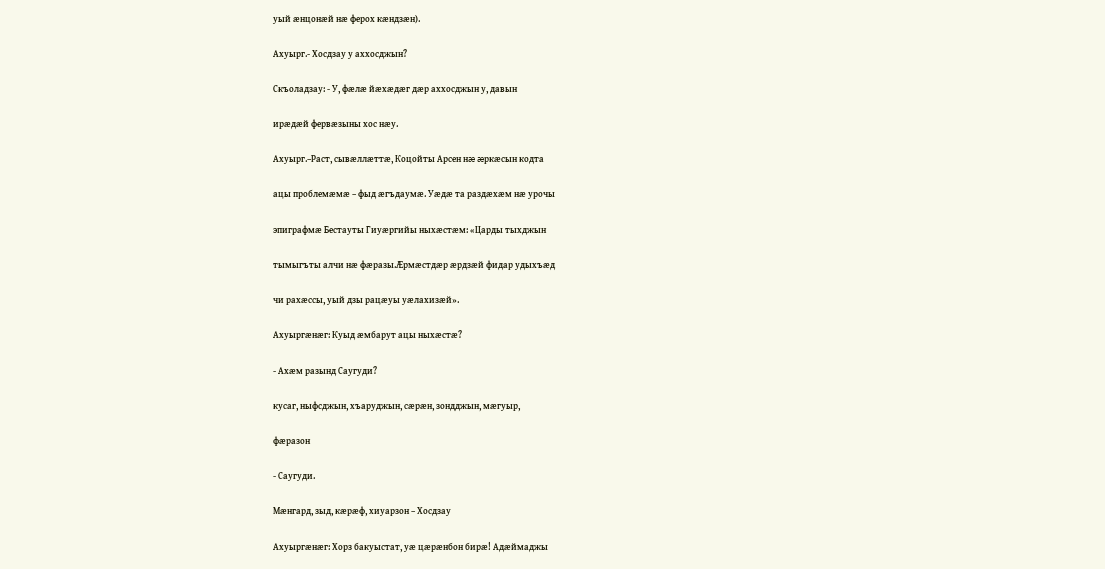уый æнцонæй нæ ферох кæндзæн).

Ахуырг.- Хосдзау у аххосджын?

Скъоладзау: - У, фæлæ йæхæдæг дæр аххосджын у, давын

ирæдæй фервæзыны хос нæу.

Ахуырг.–Раст, сывæллæттæ, Коцойты Арсен нæ æркæсын кодта

ацы проблемæмæ – фыд æгъдаумæ. Уæдæ та раздæхæм нæ урочы

эпиграфмæ Бестауты Гиуæргийы ныхæстæм: «Царды тыхджын

тымыгъты алчи нæ фæразы.Æрмæстдæр æрдзæй фидар удыхъæд

чи рахæссы, уый дзы рацæуы уæлахизæй».

Ахуыргæнæг: Куыд æмбарут ацы ныхæстæ?

- Ахæм разынд Саугуди?

кусаг, ныфсджын, хъаруджын, сæрæн, зондджын, мæгуыр,

фæразон

- Саугуди.

Мæнгард, зыд, кæрæф, хиуарзон – Хосдзау

Ахуыргæнæг: Хорз бакуыстат, уæ цæрæнбон бирæ! Адæймаджы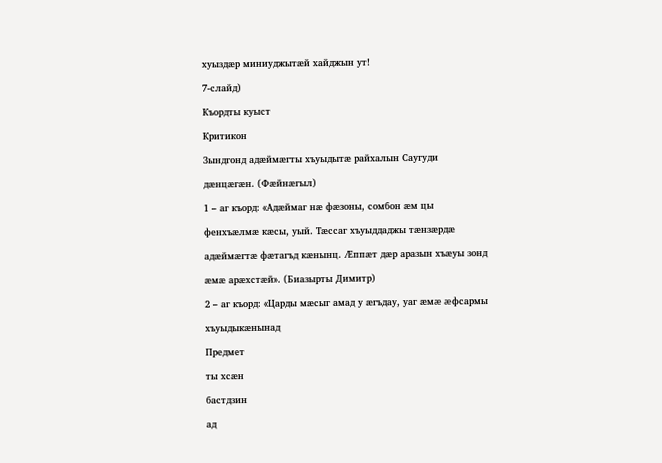хуыздæр миниуджытæй хайджын ут!

7-слайд)

Къордты куыст

Критикон

Зындгонд адæймæгты хъуыдытæ райхалын Саугуди

дæнцæгæн. (Фæйнæгыл)

1 – аг къорд: «Адæймаг нæ фæзоны, сомбон æм цы

фенхъæлмæ кæсы, уый. Тæссаг хъуыддаджы тæнзæрдæ

адæймæгтæ фæтагъд кæнынц. Æппæт дæр аразын хъæуы зонд

æмæ арæхстæй». (Биазырты Димитр)

2 – аг къорд: «Царды мæсыг амад у æгъдау, уаг æмæ æфсармы

хъуыдыкæнынад

Предмет

ты хсӕн

бастдзин

ад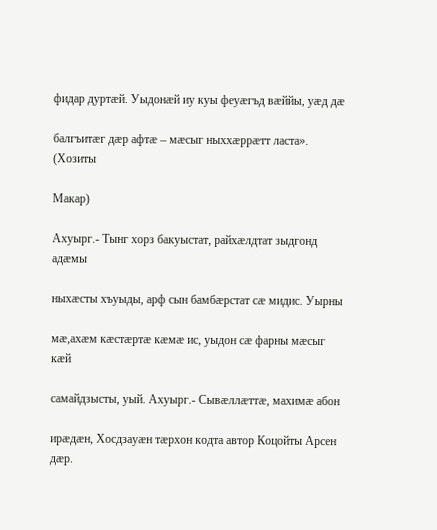фидар дуртæй. Уыдонæй иу куы феуæгъд вæййы, уæд дæ

балгъитæг дæр афтæ – мæсыг ныххæррæтт ласта». (Хозиты

Макар)

Ахуырг.- Тынг хорз бакуыстат, райхæлдтат зыдгонд адæмы

ныхæсты хъуыды, арф сын бамбæрстат сæ мидис. Уырны

мæ,ахæм кæстæртæ кæмæ ис, уыдон сæ фарны мæсыг кæй

самайдзысты, уый. Ахуырг.- Сывæллæттæ, махимæ абон

ирæдæн, Хосдзауæн тæрхон кодта автор Коцойты Арсен дæр.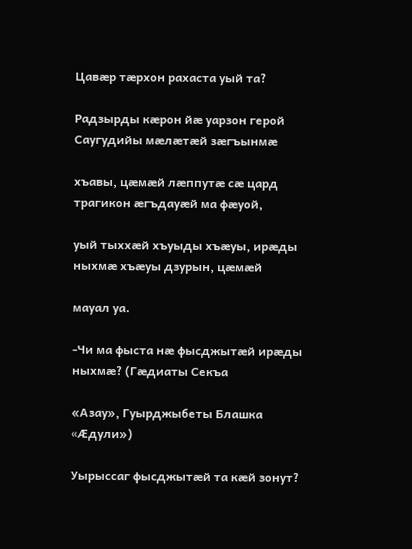Цавæр тæрхон рахаста уый та?

Радзырды кæрон йæ уарзон герой Саугудийы мæлæтæй зæгъынмæ

хъавы, цæмæй лæппутæ сæ цард трагикон æгъдауæй ма фæуой,

уый тыххæй хъуыды хъæуы, ирæды ныхмæ хъæуы дзурын, цæмæй

мауал уа.

-Чи ма фыста нæ фысджытæй ирæды ныхмæ? (Гæдиаты Секъа

«Азау», Гуырджыбеты Блашка «Æдули»)

Уырыссаг фысджытæй та кæй зонут?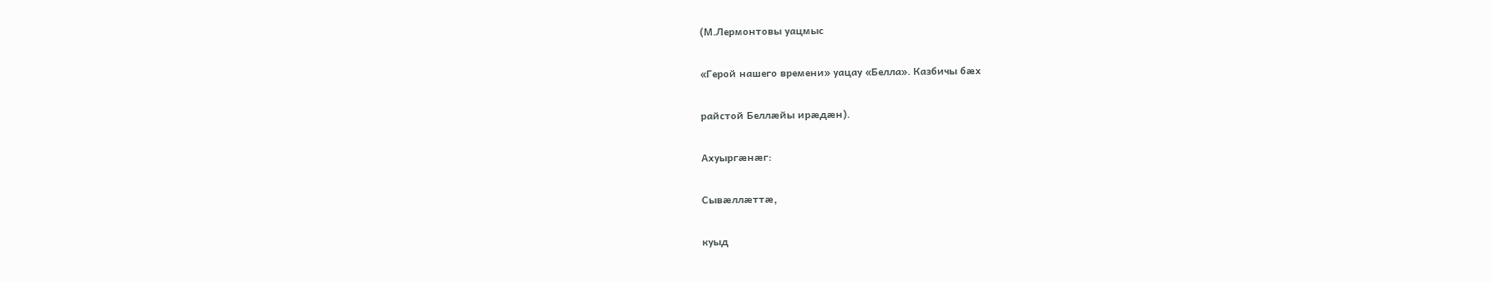(М.Лермонтовы уацмыс

«Герой нашего времени» уацау «Белла». Казбичы бæх

райстой Беллæйы ирæдæн).

Ахуыргæнæг:

Сывæллæттæ,

куыд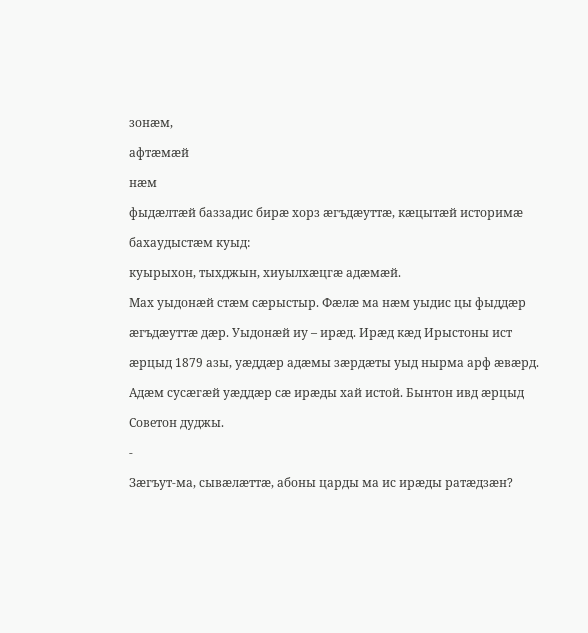зонæм,

афтæмæй

нæм

фыдæлтæй баззадис бирæ хорз æгъдæуттæ, кæцытæй историмæ

бахаудыстæм куыд:

куырыхон, тыхджын, хиуылхæцгæ адæмæй.

Мах уыдонæй стæм сæрыстыр. Фæлæ ма нæм уыдис цы фыддæр

æгъдæуттæ дæр. Уыдонæй иу – ирæд. Ирæд кæд Ирыстоны ист

æрцыд 1879 азы, уæддæр адæмы зæрдæты уыд нырма арф æвæрд.

Адæм сусæгæй уæддæр сæ ирæды хай истой. Бынтон ивд æрцыд

Советон дуджы.

-

Зæгъут-ма, сывæлæттæ, абоны царды ма ис ирæды ратæдзæн?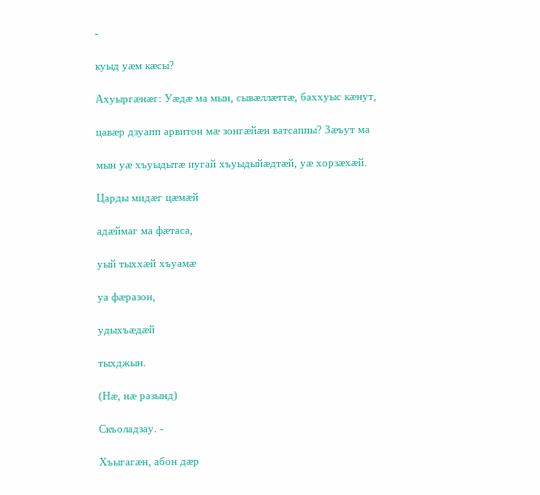-

куыд уæм кæсы?

Ахуыргæнæг: Уæдæ ма мын, сывæллæттæ, баххуыс кæнут,

цавæр дзуапп арвитон мæ зонгæйæн ватсаппы? Зæъут ма

мын уæ хъуыдытæ иугай хъуыдыйæдтæй, уæ хорзæхæй.

Царды мидæг цæмæй

адæймаг ма фæтаса,

уый тыххæй хъуамæ

уа фæразон,

удыхъæдæй

тыхджын.

(Нæ, нæ разынд)

Скъоладзау. -

Хъыгагæн, абон дæр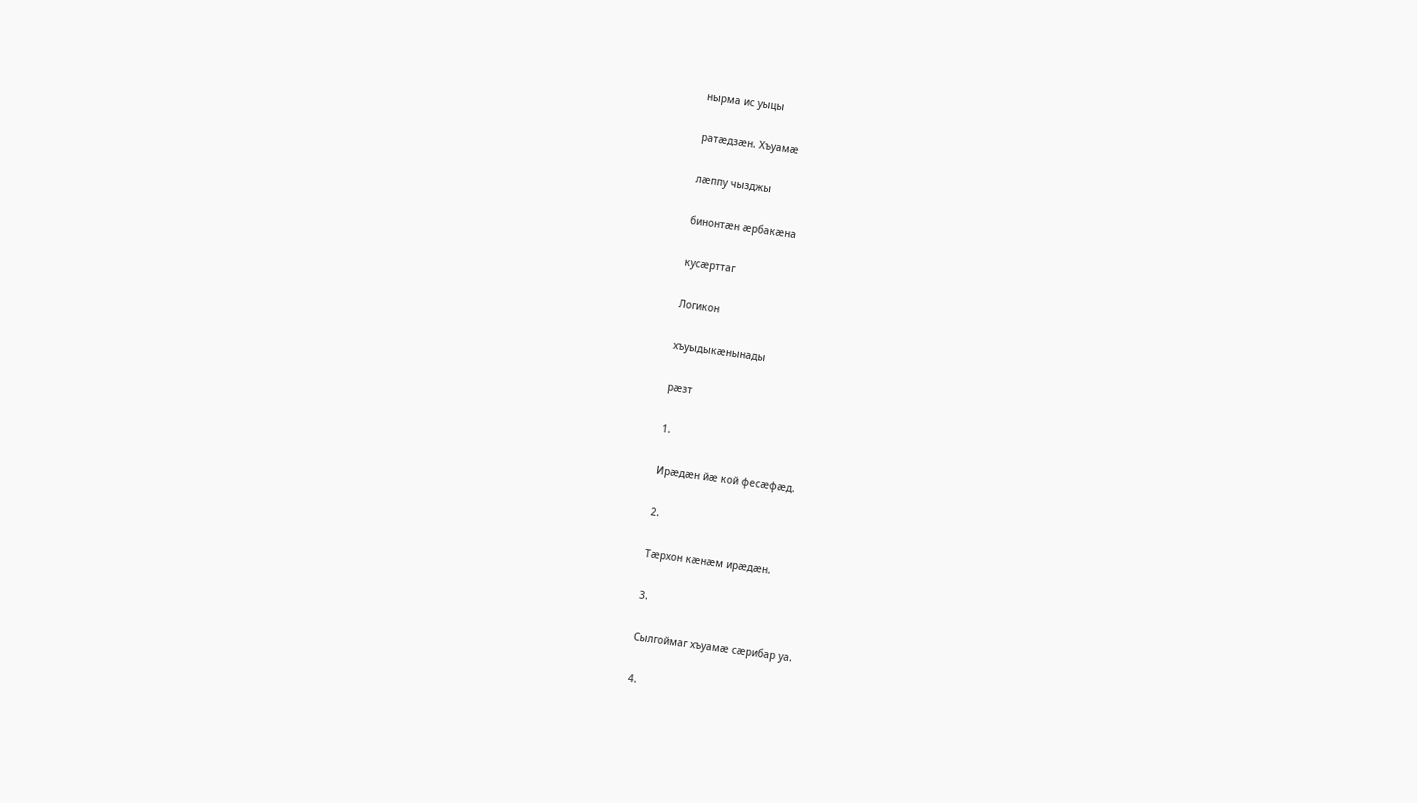нырма ис уыцы

ратæдзæн. Хъуамæ

лæппу чызджы

бинонтæн æрбакæна

кусæрттаг

Логикон

хъуыдыкæнынады

рæзт

1.

Ирæдæн йæ кой фесæфæд.

2.

Тæрхон кæнæм ирæдæн.

3.

Сылгоймаг хъуамæ сæрибар уа.

4.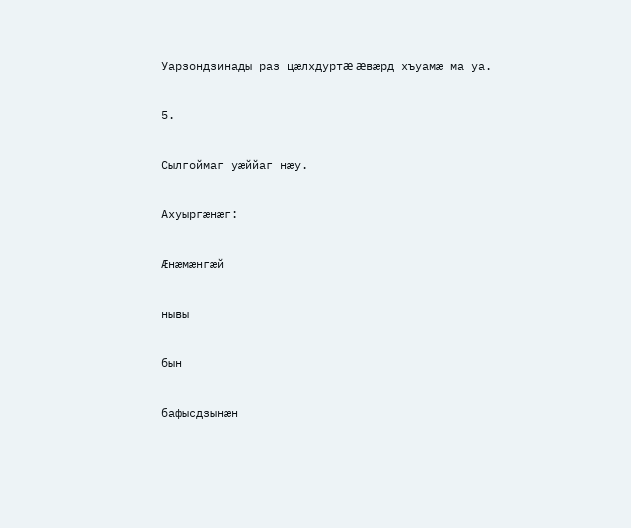Уарзондзинады раз цæлхдуртæ æвæрд хъуамæ ма уа.

5.

Сылгоймаг уæййаг нæу.

Ахуыргæнæг:

Æнæмæнгæй

нывы

бын

бафысдзынæн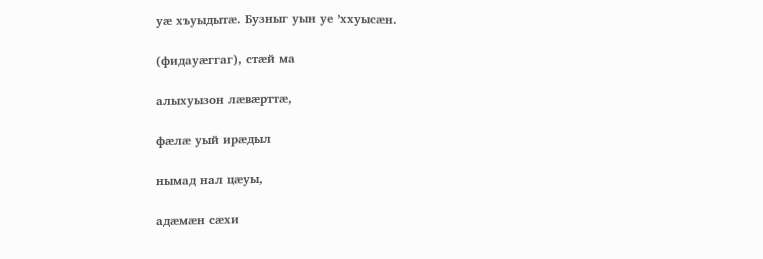уæ хъуыдытæ. Бузныг уын уе ’ххуысæн.

(фидауæггаг), стæй ма

алыхуызон лæвæрттæ,

фæлæ уый ирæдыл

нымад нал цæуы,

адæмæн сæхи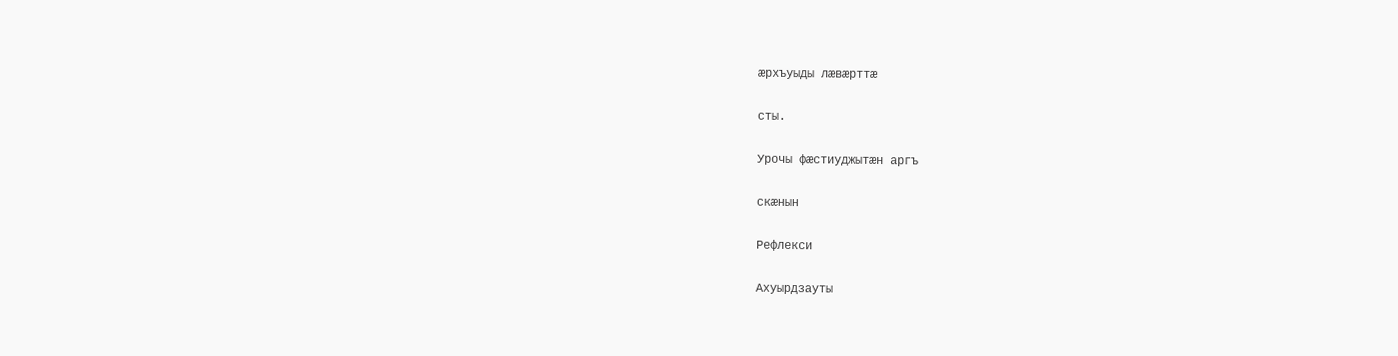æрхъуыды лæвæрттæ

сты.

Урочы фæстиуджытæн аргъ

скæнын

Рефлекси

Ахуырдзауты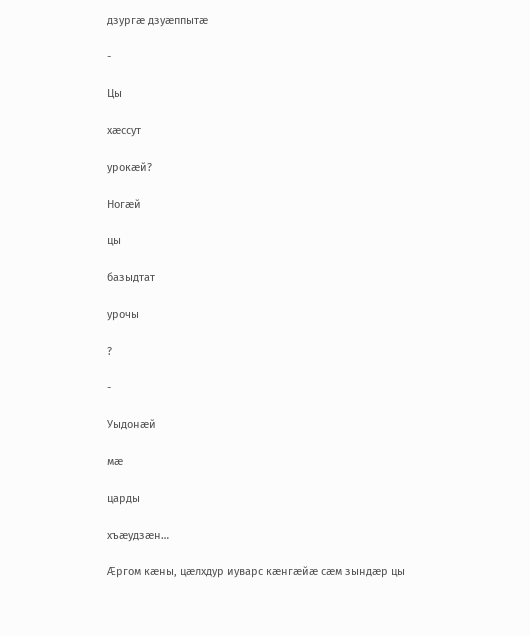дзургæ дзуæппытæ

-

Цы

хæссут

урокæй?

Ногæй

цы

базыдтат

урочы

?

-

Уыдонæй

мæ

царды

хъæудзæн…

Æргом кæны, цæлхдур иуварс кæнгæйæ сæм зындæр цы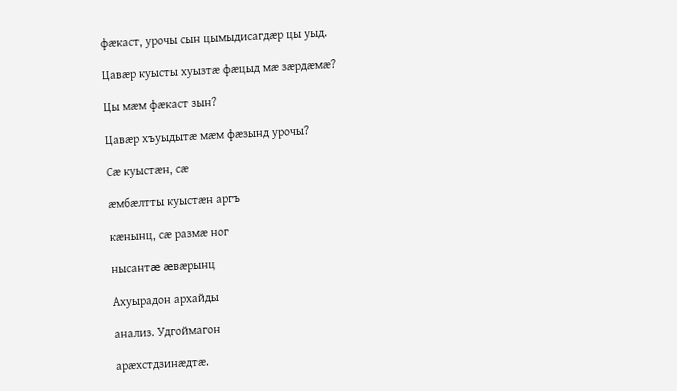фæкаст, урочы сын цымыдисагдæр цы уыд.

Цавæр куысты хуызтæ фæцыд мæ зæрдæмæ?

Цы мæм фæкаст зын?

Цавæр хъуыдытæ мæм фæзынд урочы?

Сæ куыстæн, сæ

æмбæлтты куыстæн аргъ

кæнынц, сæ размæ ног

нысантæ æвæрынц

Ахуырадон архайды

анализ. Удгоймагон

арæхстдзинæдтæ.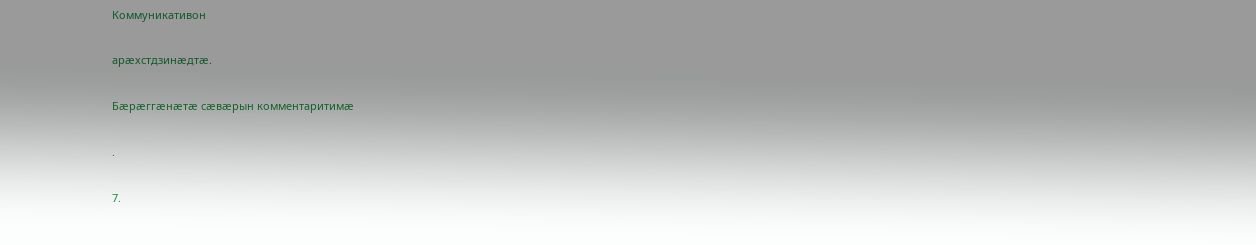Коммуникативон

арæхстдзинæдтæ.

Бæрæггæнæтæ сæвæрын комментаритимæ

.

7.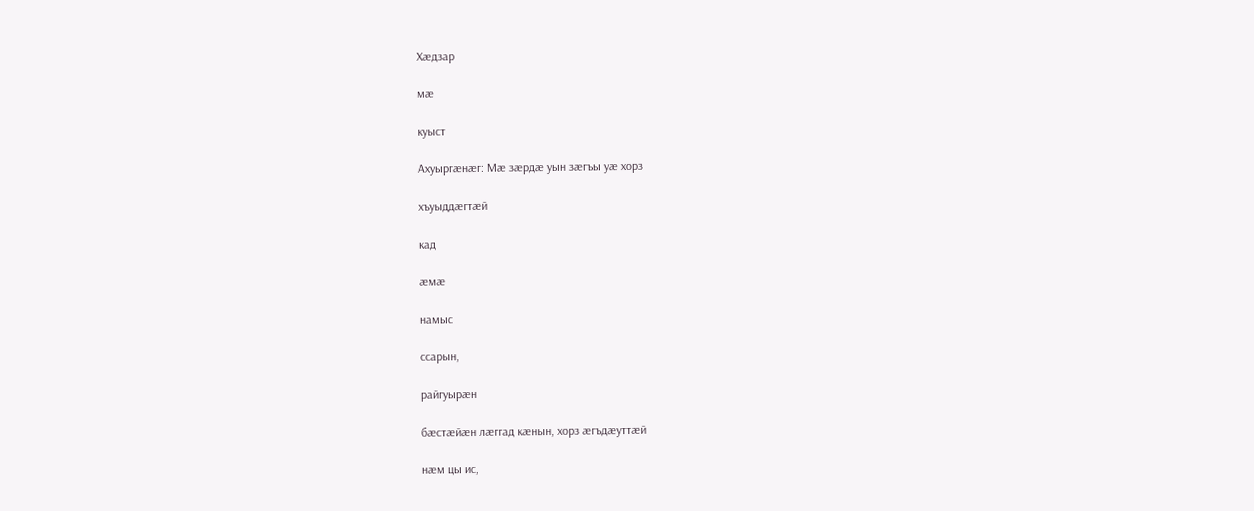Хæдзар

мæ

куыст

Ахуыргæнæг: Мæ зæрдæ уын зæгъы уæ хорз

хъуыддæгтæй

кад

æмæ

намыс

ссарын,

райгуырæн

бæстæйæн лæггад кæнын, хорз æгъдæуттæй

нæм цы ис,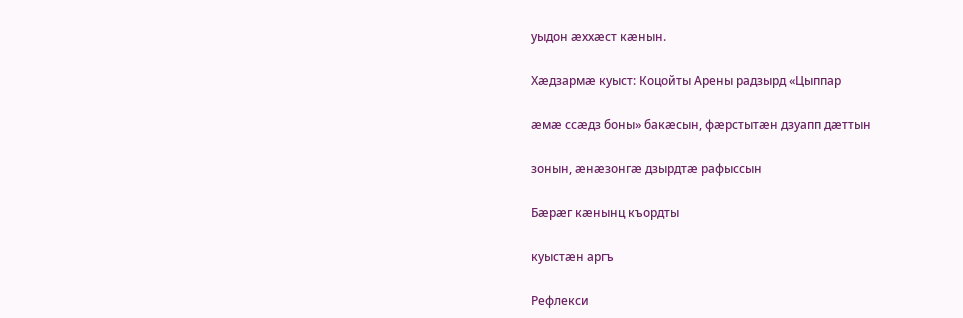уыдон æххæст кæнын.

Хæдзармæ куыст: Коцойты Арены радзырд «Цыппар

æмæ ссæдз боны» бакæсын, фæрстытæн дзуапп дæттын

зонын, æнæзонгæ дзырдтæ рафыссын

Бæрæг кæнынц къордты

куыстæн аргъ

Рефлекси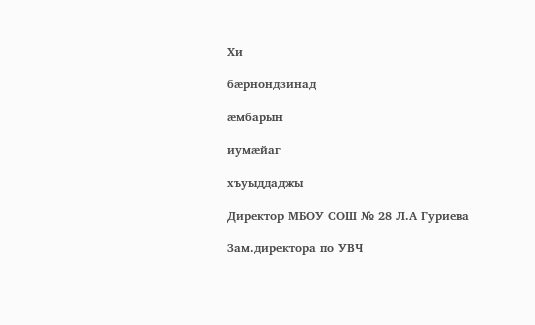Хи

бæрнондзинад

æмбарын

иумæйаг

хъуыддаджы

Директор МБОУ СОШ № 28 Л.А Гуриева

Зам.директора по УВЧ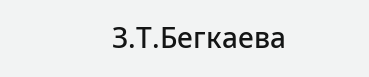З.Т.Бегкаева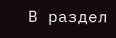В раздел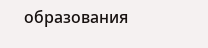образования